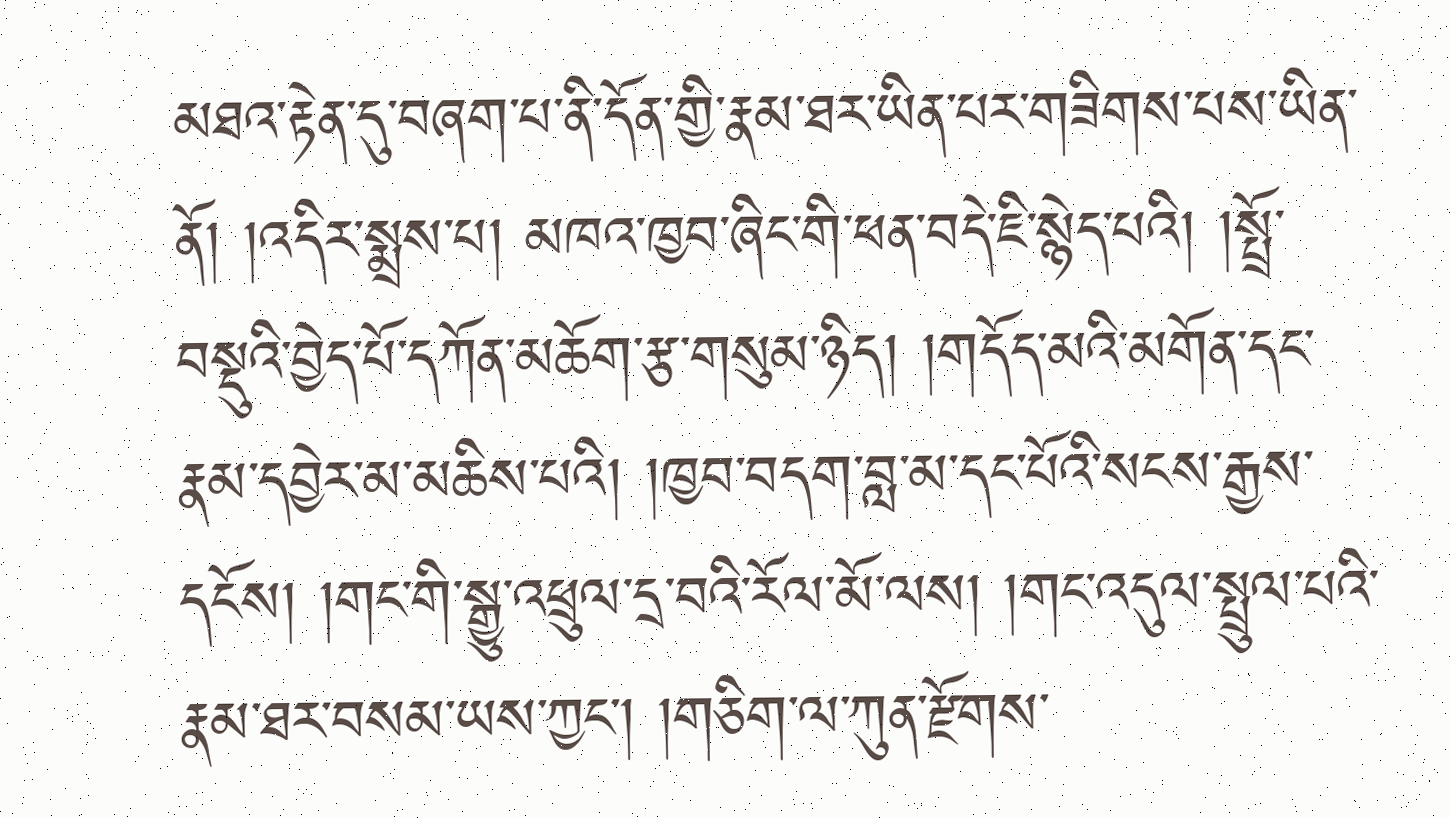མཐའ་རྟེན་དུ་བཞག་པ་ནི་དོན་གྱི་རྣམ་ཐར་ཡིན་པར་གཟིགས་པས་ཡིན་ནོ། །འདིར་སྨྲས་པ། མཁའ་ཁྱབ་ཞིང་གི་ཕན་བདེ་ཇི་སྙེད་པའི། །སྤྲོ་བསྡུའི་བྱེད་པོ་དཀོན་མཆོག་རྩ་གསུམ་ཉིད། །གདོད་མའི་མགོན་དང་རྣམ་དབྱེར་མ་མཆིས་པའི། །ཁྱབ་བདག་བླ་མ་དང་པོའི་སངས་རྒྱས་དངོས། །གང་གི་སྒྱུ་འཕྲུལ་དྲ་བའི་རོལ་མོ་ལས། །གང་འདུལ་སྤྲུལ་པའི་རྣམ་ཐར་བསམ་ཡས་ཀྱང་། །གཅིག་ལ་ཀུན་རྫོགས་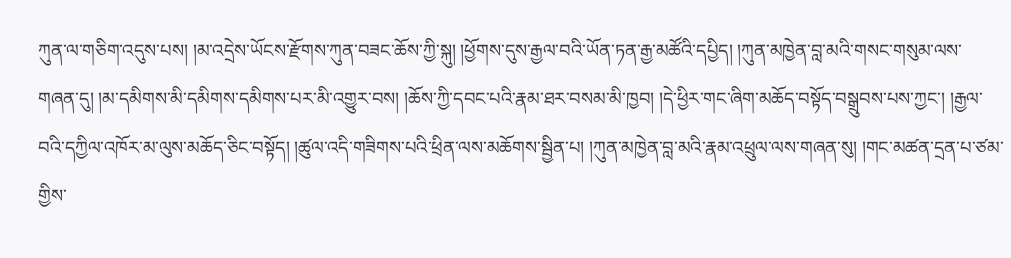ཀུན་ལ་གཅིག་འདུས་པས། །མ་འདྲེས་ཡོངས་རྫོགས་ཀུན་བཟང་ཆོས་ཀྱི་སྐུ། །ཕྱོགས་དུས་རྒྱལ་བའི་ཡོན་ཏན་རྒྱ་མཚོའི་དཔྱིད། །ཀུན་མཁྱེན་བླ་མའི་གསང་གསུམ་ལས་གཞན་དུ། །མ་དམིགས་མི་དམིགས་དམིགས་པར་མི་འགྱུར་བས། །ཆོས་ཀྱི་དབང་པའི་རྣམ་ཐར་བསམ་མི་ཁྱབ། །དེ་ཕྱིར་གང་ཞིག་མཆོད་བསྟོད་བསྒྲུབས་པས་ཀྱང་། །རྒྱལ་བའི་དཀྱིལ་འཁོར་མ་ལུས་མཆོད་ཅིང་བསྟོད། །ཚུལ་འདི་གཟིགས་པའི་ཕྲིན་ལས་མཆོགས་སྦྱིན་པ། །ཀུན་མཁྱེན་བླ་མའི་རྣམ་འཕྲུལ་ལས་གཞན་སུ། །གང་མཚན་དྲན་པ་ཙམ་གྱིས་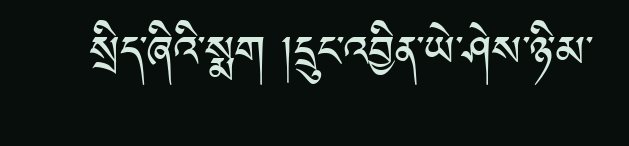སྲིད་ཞིའི་སྨག །དྲུང་འབྱིན་ཡེ་ཤེས་ཉི་མ་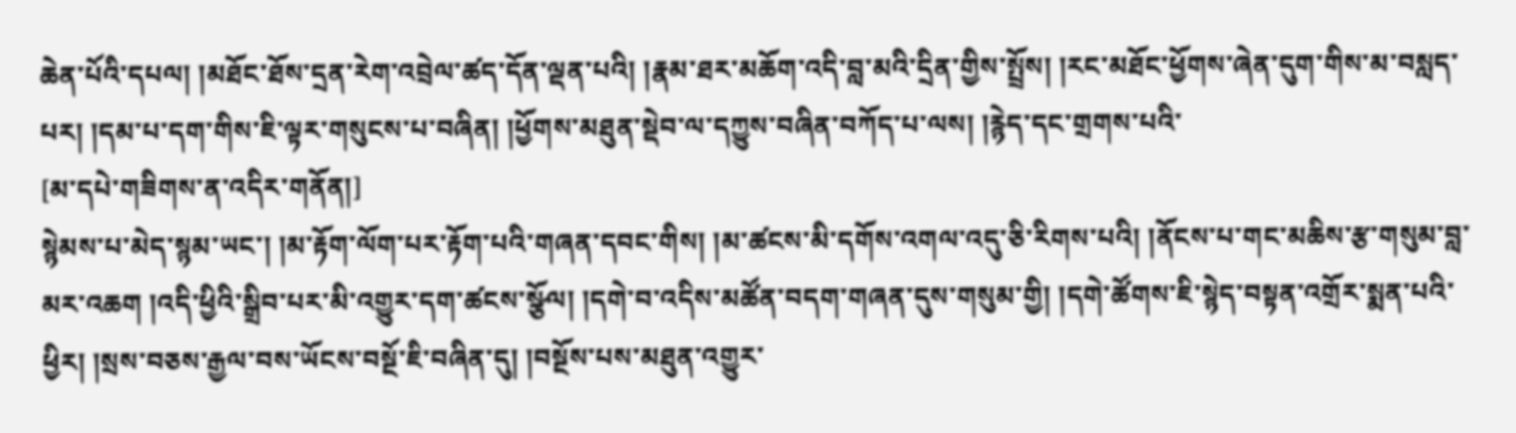ཆེན་པོའི་དཔལ། །མཐོང་ཐོས་དྲན་རེག་འབྲེལ་ཚད་དོན་ལྡན་པའི། །རྣམ་ཐར་མཆོག་འདི་བླ་མའི་དྲིན་གྱིས་སྤྲོས། །རང་མཐོང་ཕྱོགས་ཞེན་དུག་གིས་མ་བསླད་པར། །དམ་པ་དག་གིས་ཇི་ལྟར་གསུངས་པ་བཞིན། །ཕྱོགས་མཐུན་སྡེབ་ལ་དཀྱུས་བཞིན་བཀོད་པ་ལས། །རྙེད་དང་གྲགས་པའི་
[མ་དཔེ་གཟིགས་ན་འདིར་གནོན།]
སྙེམས་པ་མེད་སྙམ་ཡང་། །མ་རྟོག་ལོག་པར་རྟོག་པའི་གཞན་དབང་གིས། །མ་ཚངས་མི་དགོས་འགལ་འདུ་ཅི་རིགས་པའི། །ནོངས་པ་གང་མཆིས་རྩ་གསུམ་བླ་མར་འཆག །འདི་ཕྱིའི་སྒྲིབ་པར་མི་འགྱུར་དག་ཚངས་སྩོལ། །དགེ་བ་འདིས་མཚོན་བདག་གཞན་དུས་གསུམ་གྱི། །དགེ་ཚོགས་ཇི་སྙེད་བསྟན་འགྲོར་སྨན་པའི་ཕྱིར། །སྲས་བཅས་རྒྱལ་བས་ཡོངས་བསྔོ་ཇི་བཞིན་དུ། །བསྔོས་པས་མཐུན་འགྱུར་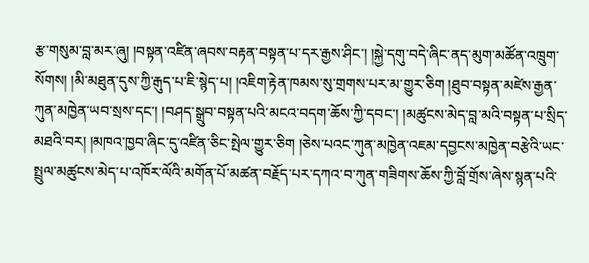རྩ་གསུམ་བླ་མར་ཞུ། །བསྟན་འཛིན་ཞབས་བརྟན་བསྟན་པ་དར་རྒྱས་ཤིང་། །སྐྱེ་དགུ་བདེ་ཞིང་ནད་མུག་མཚོན་འཁྲུག་སོགས། །མི་མཐུན་དུས་ཀྱི་རྒུད་པ་ཇི་སྙེད་པ། །འཇིག་རྟེན་ཁམས་སུ་གྲགས་པར་མ་གྱུར་ཅིག །ཐུབ་བསྟན་མཛེས་རྒྱན་ཀུན་མཁྱེན་ཡབ་སྲས་དང་། །བཤད་སྒྲུབ་བསྟན་པའི་མངའ་བདག་ཆོས་ཀྱི་དབང་། །མཚུངས་མེད་བླ་མའི་བསྟན་པ་སྲིད་མཐའི་བར། །མཁའ་ཁྱབ་ཞིང་དུ་འཛིན་ཅིང་སྤེལ་གྱུར་ཅིག །ཅེས་པའང་ཀུན་མཁྱེན་འཇམ་དབྱངས་མཁྱེན་བརྩེའི་ཡང་སྤྲུལ་མཚུངས་མེད་པ་འཁོར་ལོའི་མགོན་པོ་མཚན་བརྗོད་པར་དཀའ་བ་ཀུན་གཟིགས་ཆོས་ཀྱི་བློ་གྲོས་ཞེས་སྙན་པའི་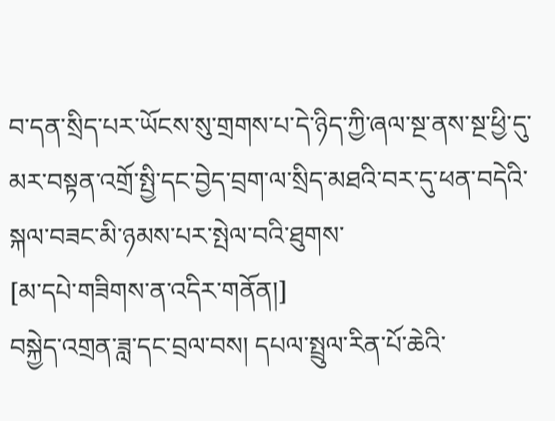བ་དན་སྲིད་པར་ཡོངས་སུ་གྲགས་པ་དེ་ཉིད་ཀྱི་ཞལ་སྔ་ནས་སྔ་ཕྱི་དུ་མར་བསྟན་འགྲོ་སྤྱི་དང་བྱེད་བྲག་ལ་སྲིད་མཐའི་བར་དུ་ཕན་བདེའི་སྐལ་བཟང་མི་ཉམས་པར་སྤེལ་བའི་ཐུགས་
[མ་དཔེ་གཟིགས་ན་འདིར་གནོན།]
བསྐྱེད་འགྲན་ཟླ་དང་བྲལ་བས། དཔལ་སྤྲུལ་རིན་པོ་ཆེའི་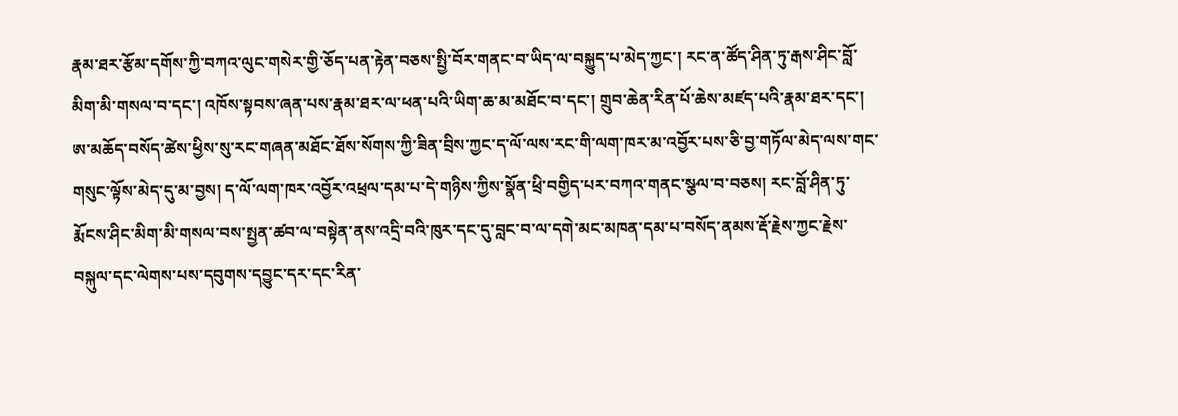རྣམ་ཐར་རྩོམ་དགོས་ཀྱི་བཀའ་ལུང་གསེར་གྱི་ཅོད་པན་རྟེན་བཅས་སྤྱི་བོར་གནང་བ་ཡིད་ལ་བསྐྱུད་པ་མེད་ཀྱང་། རང་ན་ཚོད་ཤིན་ཏུ་རྒས་ཤིང་བློ་མིག་མི་གསལ་བ་དང་། འཁོས་སྟབས་ཞན་པས་རྣམ་ཐར་ལ་ཕན་པའི་ཡིག་ཆ་མ་མཐོང་བ་དང་། གྲུབ་ཆེན་རིན་པོ་ཆེས་མཛད་པའི་རྣམ་ཐར་དང་། ཨ་མཆོད་བསོད་ཚེས་ཕྱིས་སུ་རང་གཞན་མཐོང་ཐོས་སོགས་ཀྱི་ཟིན་བྲིས་ཀྱང་ད་ལོ་ལས་རང་གི་ལག་ཁར་མ་འབྱོར་པས་ཅི་བྱ་གཏོལ་མེད་ལས་གང་གསུང་ལྟོས་མེད་དུ་མ་བྱས། ད་ལོ་ལག་ཁར་འབྱོར་འཕྲལ་དམ་པ་དེ་གཉིས་ཀྱིས་སྣོན་ཕྲི་བགྱིད་པར་བཀའ་གནང་སྩལ་བ་བཅས། རང་བློ་ཤིན་ཏུ་རྨོངས་ཤིང་མིག་མི་གསལ་བས་སྤྱན་ཚབ་ལ་བསྟེན་ནས་འདྲི་བའི་ཁུར་དང་དུ་བླང་བ་ལ་དགེ་མང་མཁན་དམ་པ་བསོད་ནམས་རྡོ་རྗེས་ཀྱང་རྗེས་བསྐུལ་དང་ལེགས་པས་དབུགས་དབྱུང་དར་དང་རིན་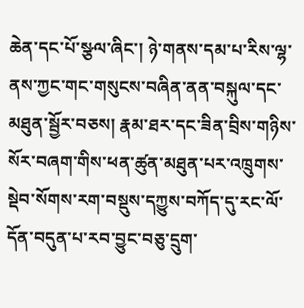ཆེན་དང་པོ་སྩལ་ཞིང་། ཉེ་གནས་དམ་པ་རིས་ལྷ་ནས་ཀྱང་གང་གསུངས་བཞིན་ནན་བསྐུལ་དང་མཐུན་སྦྱོར་བཅས། རྣམ་ཐར་དང་ཟིན་བྲིས་གཉིས་སོར་བཞག་གིས་ཕན་ཚུན་མཐུན་པར་འཁྲུགས་སྡེབ་སོགས་རག་བསྡུས་དཀྱུས་བཀོད་དུ་རང་ལོ་དོན་བདུན་པ་རབ་བྱུང་བཅུ་དྲུག་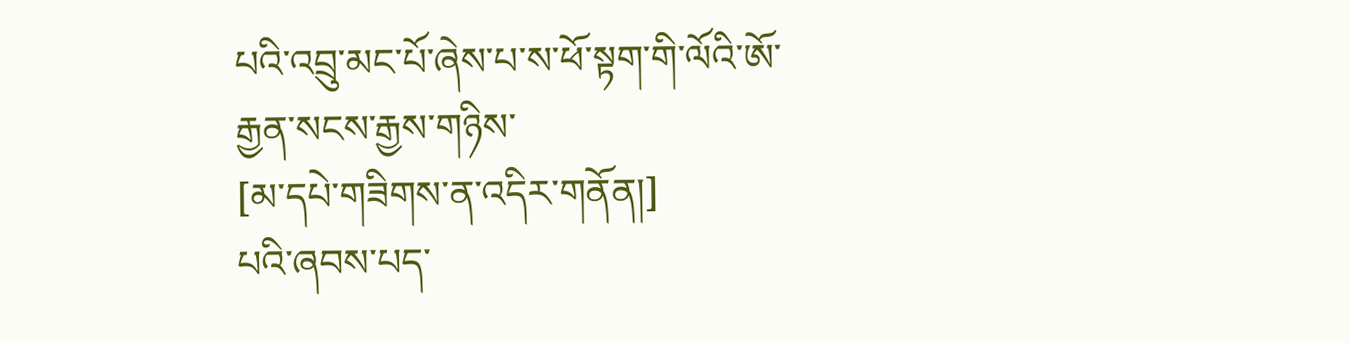པའི་འབྲུ་མང་པོ་ཞེས་པ་ས་ཕོ་སྟག་གི་ལོའི་ཨོ་རྒྱན་སངས་རྒྱས་གཉིས་
[མ་དཔེ་གཟིགས་ན་འདིར་གནོན།]
པའི་ཞབས་པད་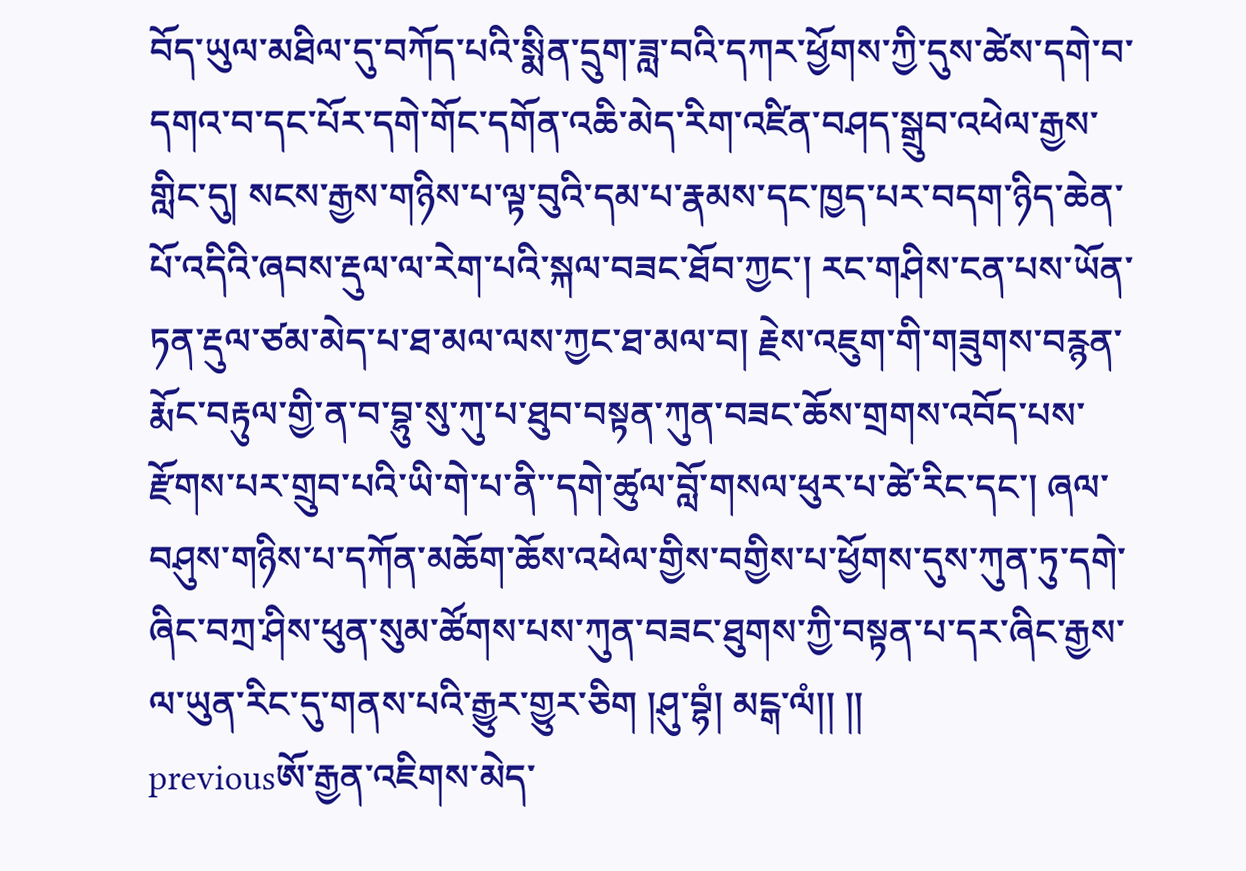བོད་ཡུལ་མཐིལ་དུ་བཀོད་པའི་སྨིན་དྲུག་ཟླ་བའི་དཀར་ཕྱོགས་ཀྱི་དུས་ཚེས་དགེ་བ་དགའ་བ་དང་པོར་དགེ་གོང་དགོན་འཆི་མེད་རིག་འཛིན་བཤད་སྒྲུབ་འཕེལ་རྒྱས་གླིང་དུ། སངས་རྒྱས་གཉིས་པ་ལྟ་བུའི་དམ་པ་རྣམས་དང་ཁྱད་པར་བདག་ཉིད་ཆེན་པོ་འདིའི་ཞབས་རྡུལ་ལ་རེག་པའི་སྐལ་བཟང་ཐོབ་ཀྱང་། རང་གཤིས་ངན་པས་ཡོན་ཏན་རྡུལ་ཙམ་མེད་པ་ཐ་མལ་ལས་ཀྱང་ཐ་མལ་བ། རྗེས་འཇུག་གི་གཟུགས་བརྙན་རྨོང་བརྟུལ་གྱི་ན་བ་བྷུ་སུ་ཀུ་པ་ཐུབ་བསྟན་ཀུན་བཟང་ཆོས་གྲགས་འབོད་པས་རྫོགས་པར་གྲུབ་པའི་ཡི་གེ་པ་ནི་་དགེ་ཚུལ་བློ་གསལ་ཕུར་པ་ཚེ་རིང་དང་། ཞལ་བཤུས་གཉིས་པ་དཀོན་མཆོག་ཆོས་འཕེལ་གྱིས་བགྱིས་པ་ཕྱོགས་དུས་ཀུན་ཏུ་དགེ་ཞིང་བཀྲ་ཤིས་ཕུན་སུམ་ཚོགས་པས་ཀུན་བཟང་ཐུགས་ཀྱི་བསྟན་པ་དར་ཞིང་རྒྱས་ལ་ཡུན་རིང་དུ་གནས་པའི་རྒྱུར་གྱུར་ཅིག །ཤུ་བྷཾ། མངྒ་ལཾ།། །།
previousཨོ་རྒྱན་འཇིགས་མེད་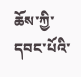ཆོས་ཀྱི་དབང་པོའི་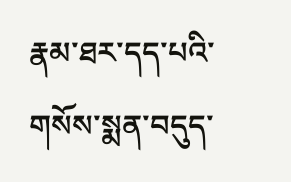རྣམ་ཐར་དད་པའི་གསོས་སྨན་བདུད་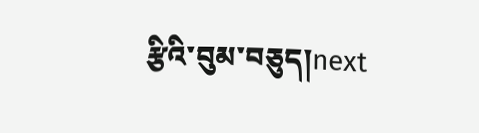རྩིའི་བུམ་བཅུད།next